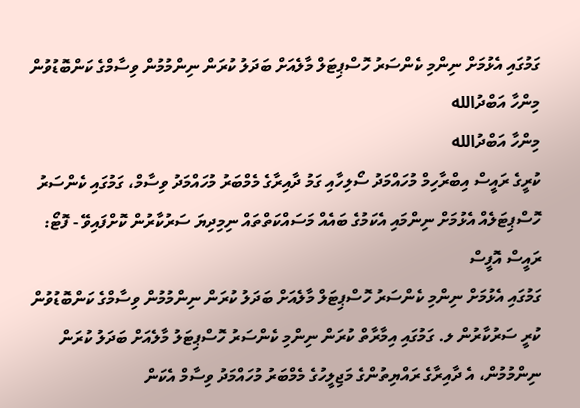ގަމުގައި އެޅުމަށް ނިންމި ކެންސަރު ހޮސްޕިޓަލް މާލެއަށް ބަދަލު ކުރަން ނިންމުމުން ވިސާމްގެ ކަންބޮޑުވުން
މިންހާ އަބްދުالله
މިންހާ އަބްދުالله
ކުރީގެ ރައީސް އިބްރާހިމް މުހައްމަދު ސޯލިހާއި ގަމު ދާއިރާގެ މެމްބަރު މުހައްމަދު ވިސާމް، ގަމުގައި ކެންސަރު ހޮސްޕިޓަލެއް އެޅުމަށް ނިންމައި އެކަމުގެ ބައެއް މަސައްކަތްތައް ނިމިދިޔަ ސަރުކާރުން ކޮށްފައިވޭ - ފޮޓޯ: ރައީސް އޮފީސް
ގަމުގައި އެޅުމަށް ނިންމި ކެންސަރު ހޮސްޕިޓަލް މާލެއަށް ބަދަލު ކުރަން ނިންމުމުން ވިސާމްގެ ކަންބޮޑުވުން
ކުރީ ސަރުކާރުން ލ. ގަމުގައި އިމާރާތް ކުރަން ނިންމި ކެންސަރު ހޮސްޕިޓަލު މާލެއަށް ބަދަލު ކުރަން ނިންމުމުން، އެ ދާއިރާގެ ރައްޔިތުންގެ މަޖިލީހުގެ މެމްބަރު މުހައްމަދު ވިސާމް އެކަން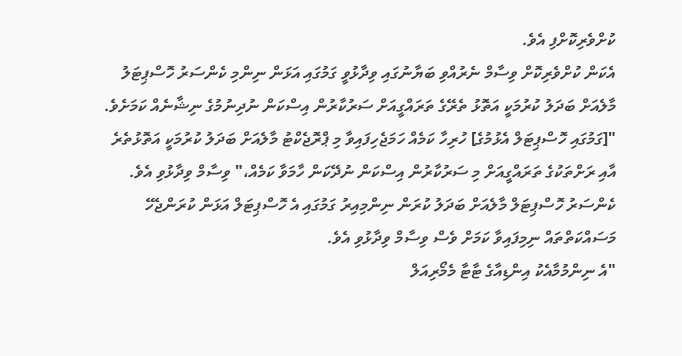ކުށްވެރިކޮށްފި އެވެ.
އެކަން ކުށްވެރިކޮށް ވިސާމް ނެރުއްވި ބަޔާނުގައި ވިދާޅުވީ ގަމުގައި އަޅަން ނިންމި ކެންސަރު ހޮސްޕިޓަލު މާލެއަށް ބަދަލު ކުރުމަކީ އަތޮޅު ތެރޭގެ ތަރައްގީއަށް ސަރުކާރުން އިސްކަން ނުދިނުމުގެ ނިޝާނެއް ކަމަށެވެ.
"[ގަމުގައި ހޮސްޕިޓަލް އެޅުމުގެ] ހުރިހާ ކަމެއް ހަމަޖެހިފައިވާ މި ޕްރޮޖެކްޓު މާލެއަށް ބަދަލު ކުރުމަކީ އަތޮޅުތެރެ އާއި ރަށްތަކުގެ ތަރައްގީއަށް މި ސަރުކާރުން އިސްކަން ނުދޭކަން ހާމަވާ ކަމެއް،" ވިސާމް ވިދާޅުވި އެވެ.
ކެންސަރު ހޮސްޕިޓަލް މާލެއަށް ބަދަލު ކުރަން ނިންމިއިރު ގަމުގައި އެ ހޮސްޕިޓަލް އަޅަން ކުރަންޖެހޭ މަސައްކަތްތައް ނިމިފައިވާ ކަމަށް ވެސް ވިސާމް ވިދާޅުވި އެވެ.
"އެ ނިންމުމާއެކު އިންޑިއާގެ ޓާޓާ މެމޯރިއަލް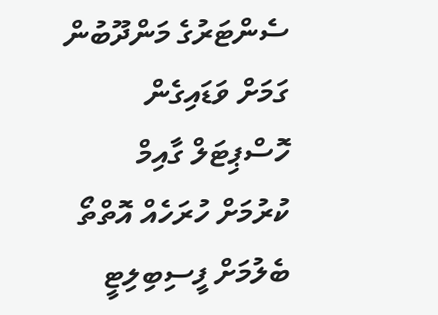ސެންޓަރުގެ މަންދޫބުން ގަމަށް ވަޑައިގެން ހޮސްޕިޓަލް ގާއިމް ކުރުމަށް ހުރަހެއް އޮތްތޯ ބެލުމަށް ފީސިބިލިޓީ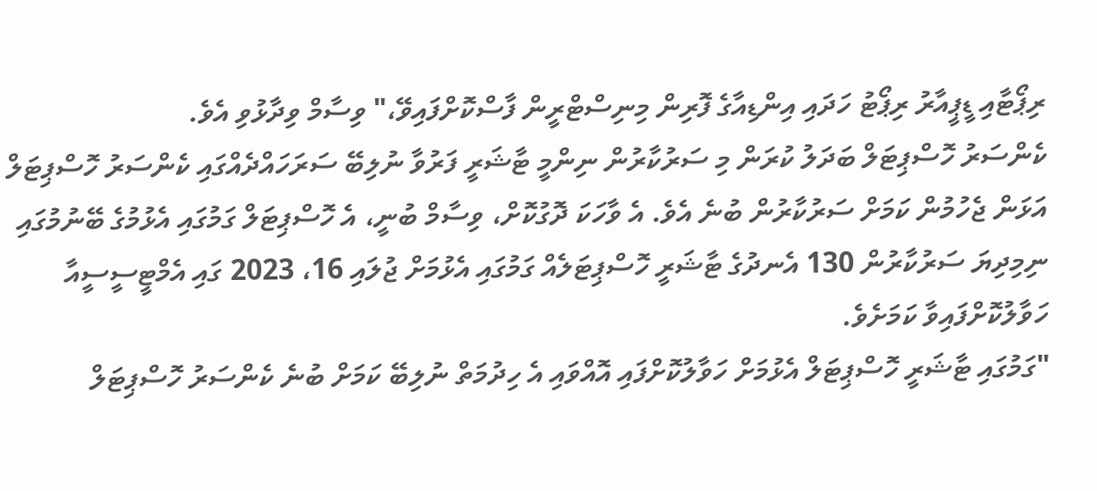ރިޕޯޓާއި ޑީޕީއާރު ރިޕޯޓު ހަދައި އިންޑިއާގެ ފޮރިން މިނިސްޓްރީން ފާސްކޮށްފައިވޭ،" ވިސާމް ވިދާޅުވި އެވެ.
ކެންސަރު ހޮސްޕިޓަލް ބަދަލު ކުރަން މި ސަރުކާރުން ނިންމީ ޓާޝަރީ ފަރުވާ ނުލިބޭ ސަރަހައްދެއްގައި ކެންސަރު ހޮސްޕިޓަލް އަޅަން ޖެހުމުން ކަމަށް ސަރުކާރުން ބުނެ އެވެ. އެ ވާހަކަ ދޮގުކޮށް، ވިސާމް ބުނީ، އެ ހޮސްޕިޓަލް ގަމުގައި އެޅުމުގެ ބޭނުމުގައި ނިމިދިޔަ ސަރުކާރުން 130 އެނދުގެ ޓާޝަރީ ހޮސްޕިޓަލެއް ގަމުގައި އެޅުމަށް ޖުލައި 16، 2023 ގައި އެމްޓީސީސީއާ ހަވާލުކޮށްފައިވާ ކަމަށެވެ.
"ގަމުގައި ޓާޝަރީ ހޮސްޕިޓަލް އެޅުމަށް ހަވާލުކޮށްފައި އޮއްވައި އެ ހިދުމަތް ނުލިބޭ ކަމަށް ބުނެ ކެންސަރު ހޮސްޕިޓަލް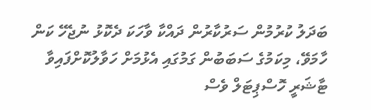ބަދަލު ކުރުމުން ސަރުކާރުން ދައްކާ ވާހަކަ ދެކޮޅު ނުޖެހޭ ކަން ހާމަވޭ، މިކަމުގެ ސަބަބުން ގަމުގައި އެޅުމަށް ހަވާލުކޮށްފައިވާ ޓާޝަރީ ހޮސްޕިޓަލް ވެސް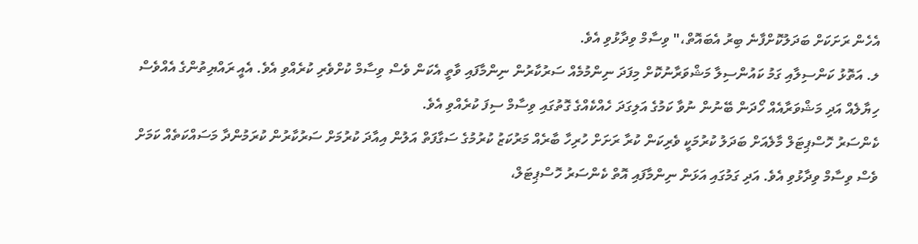އެހެން ރަށަކަށް ބަދަލުކޮށްފާނެ ބިރު އެބައޮތް،" ވިސާމް ވިދާޅުވި އެވެ.
ލ. އަތޮޅު ކަންސިލާއި ގަމު ކައުންސިލާ މަޝްވަރާނުކޮށް މިފަދަ ނިންމުމެއް ސަރުކާރުން ނިންމާފައި ވާތީ އެކަން ވެސް ވިސާމް ކުށްވެރި ކުރެއްވި އެވެ. އެއީ ރައްޔިތުންގެ އެއްވެސް ހިޔާލެއް އަދި މަޝްވަރާއެއް ހޯދަން ބޭނުން ނުވާ ކަމުގެ އަލިގަދަ ހެއްކެއްގެ ގޮތުގައި ވިސާމް ސިފަ ކުރެއްވި އެވެ.
ކެންސަރު ހޮސްޕިޓަލް މާލެއަށް ބަދަލު ކުރުމަކީ ވެރިކަން ކުރާ ރަށަށް ހުރިހާ ބާރެއް މަރުކަޒު ކުރުމުގެ ސަގާފަތް އަލުން އިއާދަ ކުރުމަށް ސަރުކާރުން ކުރަމުންދާ މަސައްކަތެއް ކަމަށް ވެސް ވިސާމް ވިދާޅުވި އެވެ. އަދި ގަމުގައި އަޅަން ނިންމާފައި އޮތް ކެންސަރު ހޮސްޕިޓަލް،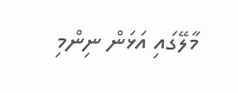މާލޭގައި އަޅަން ނިންމި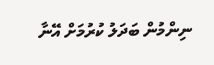ނިންމުން ބަދަލު ކުރުމަށް އޭނާ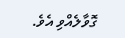ގޮވާލެއްވި އެވެ.